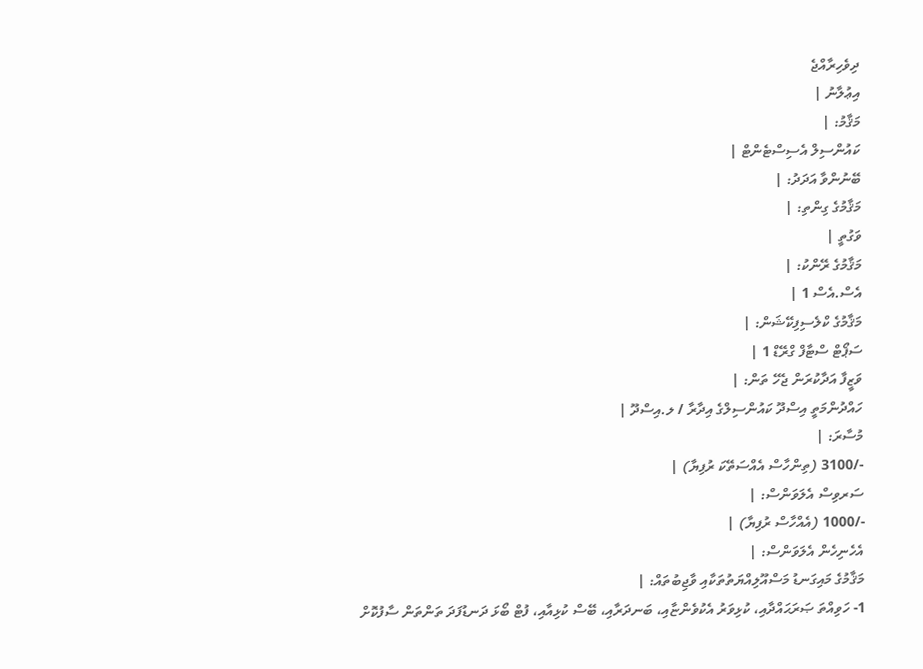ދިވެހިރާއްޖެ
އިޢުލާނު |
މަޤާމު: |
ކައުންސިލް އެސިސްޓެންޓް |
ބޭނުންވާ އަދަދު: |
މަޤާމުގެ ގިންތި: |
ވަގުތީ |
މަޤާމުގެ ރޭންކު: |
އެސް.އެސް 1 |
މަޤާމުގެ ކްލެސިފިކޭޝަން: |
ސަޕޯޓް ސްޓާފް ގްރޭޑް 1 |
ވަޒީފާ އަދާކުރަން ޖެހޭ ތަން: |
ހައްދުންމަތީ އިސްދޫ ކައުންސިލްގެ އިދާރާ / ލ.އިސްދޫ |
މުސާރަ: |
-/3100 (ތިންހާސް އެއްސަތޭކަ ރުފިޔާ) |
ސަރވިސް އެލަވަންސް: |
-/1000 (އެއްހާސް ރުފިޔާ) |
އެހެނިހެން އެލަވަންސް: |
މަޤާމުގެ މައިގަނޑު މަސްއޫލިއްޔަތުތަކާއި ވާޖިބުތައް: |
1- ހަވިއްތަ ޞަރަޙައްދާއި، ކުޅިވަރު އެކުވެންޏާއި، ބަނދަރާއި، ބޭސް ކުޅިއާއި، ފުޓް ބޯޅަ ދަނޑުފަދަ ތަންތަން ސާފުކޮށް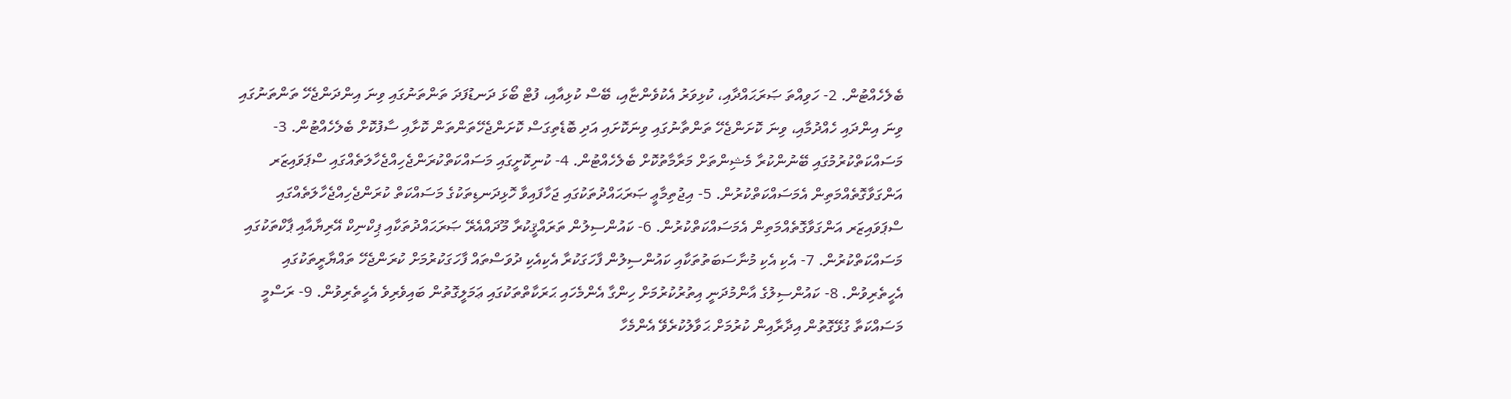ބެލެހެއްޓުން. 2- ހަވިއްތަ ޞަރަޙައްދާއި، ކުޅިވަރު އެކުވެންޏާއި، ބޭސް ކުޅިއާއި، ފުޓް ބޯޅަ ދަނޑުފަދަ ތަންތަނުގައި ވިނަ އިންދަންޖެހޭ ތަންތަނުގައި ވިނަ އިންދައި ހެއްދުމާއި، ވިނަ ކޮށަންޖެހޭ ތަންތާނުގައި ވިނަކޮށައި އަދި ބޮޑެތިގަސް ކޮށަންޖެހޭތަންތަން ކޮށާއި ސާފުކޮށް ބެލެހެއްޓުން. 3- މަސައްކަތްކުރުމުގައި ބޭނުންކުރާ މެޝިންތަށް މަރާމާތުކޮށް ބެލެހެއްޓުން. 4- ކުނިކޮށީގައި މަސައްކަތްކުރަންޖެހިއްޖެހާލަތެއްގައި ސްޕަވައިޒަރ އަންގަވާގޮތެއްމަތިން އެމަސައްކަތްކުރުން. 5- އިޖުތިމާޢީ ޞަރަޙައްދުތަކުގައި ޖަހާފައިވާ ހޮޅިދަނޑިތަކުގެ މަސައްކަތް ކުރަންޖެހިއްޖެހާލަތެއްގައި ސްޕަވައިޒަރ އަންގަވާގޮތެއްމަތިން އެމަސައްކަތްކުރުން. 6- ކައުންސިލުން ތަރައްޤީކުރާ މޫދައްއެރޭ ޞަރަޙައްދުތަކާއި ޕިކްނިކް އޭރިޔާއާއި ޕާކްތަކުގައި މަސައްކަތްކުރުން. 7- އެކި އެކި މުނާސަބަތުތަކާއި ކައުންސިލުން ފާހަގަކުރާ އެކިއެކި ދުވަސްތައް ފާހަގަކުރުމަށް ކުރަންޖެހޭ ތައްޔާރީތަކުގައި އެހީތެރިވުން. 8- ކައުންސިލުގެ އާންމުދަނީ އިތުރުކުރުމަށް ހިންގާ އެންމެހައި ޙަރަކާތްތަކުގައި ޢަމަލީގޮތުން ބައިވެރިވެ އެހީތެރިވުން. 9- ރަސްމީ މަސައްކަތާ ގުޅޭގޮތުން އިދާރާއިން ކުރުމަށް ޙަވާލުކުރެވޭ އެންމެހާ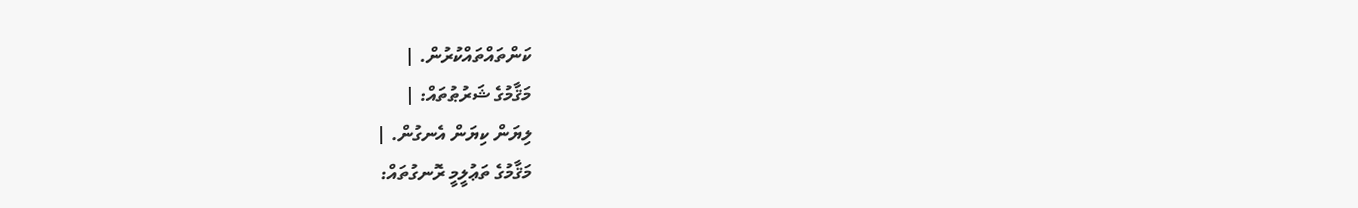ކަންތައްތައްކުރުން. |
މަޤާމުގެ ޝަރުޠުތައް: |
ލިޔަން ކިޔަން އެނގުން. |
މަޤާމުގެ ތަޢުލީމީ ރޮނގުތައް: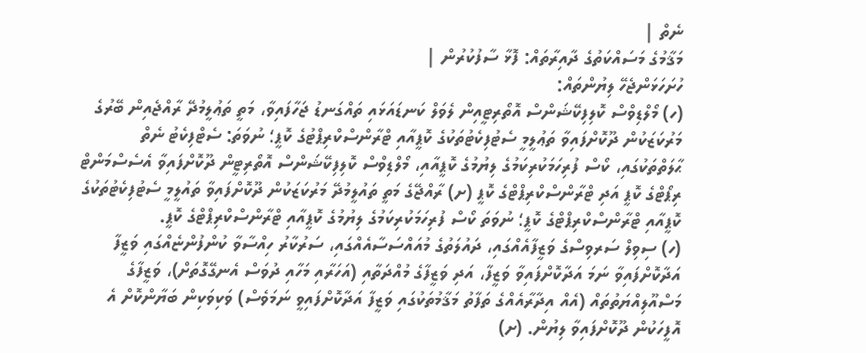ނެތް |
މަޤާމުގެ މަސައްކަތުގެ ދާއިރާތައް: ފޮޅާ ސާފުކުރުން |
ހުށަހަޅަންޖެހޭ ލިޔުންތައް:
(ހ) މޯލްޑިވްސް ކޮލިފިކޭޝަންސް އޮތޯރިޓީއިން ލެވަލް ކަނޑައަޅައި ތައްގަނޑު ޖަހާފައިވާ، މަތީ ތަޢުލީމުދޭ ރާއްޖެއިން ބޭރުގެ މަރުކަޒަކުން ދޫކޮށްފައިވާ ތަޢުލީމީ ސެޓުފިކެޓުތަކުގެ ކޮޕީއާއި ޓްރާންސްކްރިޕްޓުގެ ކޮޕީ؛ ނުވަތަ: ސެޓްފިކެޓު ނެތް ޙާލަތްތަކުގައި، ކޯސް ފުރިހަމަކުރިކަމުގެ ލިޔުމުގެ ކޮޕީއާއި، މޯލްޑިވްސް ކޮލިފިކޭޝަންސް އޮތޯރިޓީން ދޫކޮށްފައިވާ އެސެސްމަންޓް ރިޕޯޓްގެ ކޮޕީ އަދި ޓްރާންސްކްރިޕްޓްގެ ކޮޕީ (ށ) ރާއްޖޭގެ މަތީ ތައުލީމުދޭ މަރުކަޒަކުން ދޫކޮށްފައިވާ ތައުލީމީ ސެޓުފިކެޓުތަކުގެ ކޮޕީއާއި ޓްރާންސްކްރިޕްޓްގެ ކޮޕީ؛ ނުވަތަ ކޯސް ފުރިހަމަކުރިކަމުގެ ލިޔުމުގެ ކޮޕީއާއި ޓްރާންސްކްރިޕްޓްގެ ކޮޕީ.
(ހ) ސިވިލް ސަރވިސްގެ ވަޒީފާއެއްގައި، ދައުލަތުގެ މުއައްސަސާއެއްގައި، ސަރުކާރު ހިއްސާވާ ކުންފުންޏެއްގައި ވަޒީފާ އަދާކޮށްފައިވާ ނަމަ އަދާކޮށްފައިވާ ވަޒީފާ، އަދި ވަޒީފާގެ މުއްދަތާއި (އަހަރާއި މަހާއި ދުވަސް އެނގޭގޮތަށް)، ވަޒީފާގެ މަސްއޫލިއްޔަތުތައް (އެއް އިދާރާއެއްގެ ތަފާތު މަޤާމުތަކުގައި ވަޒީފާ އަދާކޮށްފައިވީ ނަމަވެސް) ވަކިވަކިން ބަޔާންކޮށް އެ އޮފީހަކުން ދޫކޮށްފައިވާ ލިޔުން. (ށ)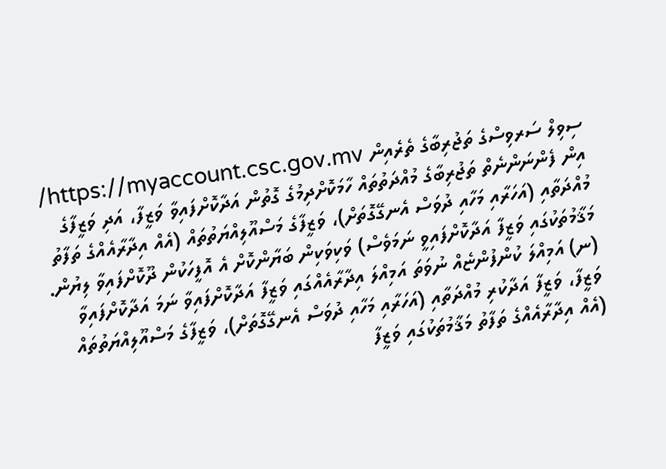ސިވިލް ސަރވިސްގެ ތަޖުރިބާގެ ތެރެއިން https://myaccount.csc.gov.mv/ އިން ފެންނަންނެތް ތަޖުރިބާގެ މުއްދަތުތައް ހާމަކޮށްދިމުގެ ގޮތުން އަދާކޮށްފައިވާ ވަޒީފާ، އަދި ވަޒީފާގެ މުއްދަތާއި (އަހަރާއި މަހާއި ދުވަސް އެނގޭގޮތަށް)، ވަޒީފާގެ މަސްއޫލިއްޔަތުތައް (އެއް އިދާރާއެއްގެ ތަފާތު މަޤާމުތަކުގައި ވަޒީފާ އަދާކޮށްފައިވީ ނަމަވެސް) ވަކިވަކިން ބަޔާންކޮށް އެ އޮފީހަކުން ދޫކޮށްފައިވާ ލިޔުން. (ނ) އަމިއްލަ ކުންފުންޏެއް ނުވަތަ އަމިއްލަ އިދާރާއެއްގައި ވަޒީފާ އަދާކޮށްފައިވާ ނަމަ އަދާކޮށްފައިވާ ވަޒީފާ، ވަޒީފާ އަދާކުރި މުއްދަތާއި (އަހަރާއި މަހާއި ދުވަސް އެނގޭގޮތަށް)، ވަޒީފާގެ މަސްއޫލިއްޔަތުތައް (އެއް އިދާރާއެއްގެ ތަފާތު މަޤާމުތަކުގައި ވަޒީފާ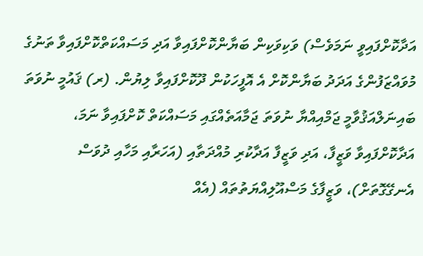އަދާކޮށްފައިވީ ނަމަވެސް) ވަކިވަކިން ބަޔާންކޮށްފައިވާ އަދި މަސައްކަތްކޮށްފައިވާ ތަނުގެ މުވައްޒަފުންގެ އަދަދު ބަޔާންކޮށް އެ އޮފީހަކުން ދޫކޮށްފައިވާ ލިޔުން. (ރ) ޤައުމީ ނުވަތަ ބައިނަލްއަޤުވާމީ ޖަމްއިއްޔާ ނުވަތަ ޖަމާއަތެއްގައި މަސައްކަތް ކޮށްފައިވާ ނަމަ، އަދާކޮށްފައިވާ ވަޒީފާ، އަދި ވަޒީފާ އަދާކުރި މުއްދަތާއި (އަހަރާއި މަހާއި ދުވަސް އެނގޭގޮތަށް)، ވަޒީފާގެ މަސްއޫލިއްޔަތުތައް (އެއް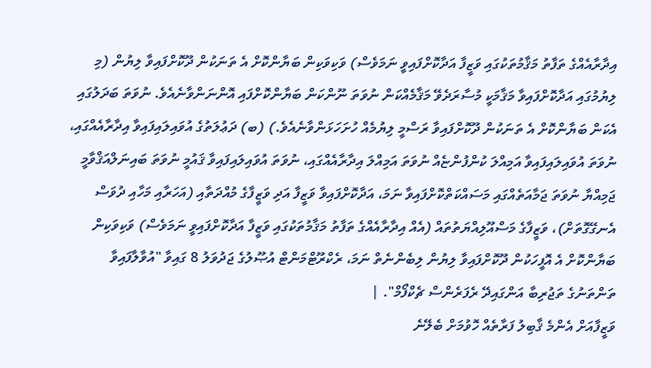އިދާރާއެއްގެ ތަފާތު މަޤާމުތަކުގައި ވަޒީފާ އަދާކޮށްފައިވީ ނަމަވެސް) ވަކިވަކިން ބަޔާންކޮށް އެ ތަނަކުން ދޫކޮށްފައިވާ ލިޔުން (މި ލިޔުމުގައި އަދާކޮށްފައިވާ މަޤާމަކީ މުސާރަދެވޭ މަޤާމެއްކަން ނުވަތަ ނޫންކަން ބަޔާންކޮށްފައި އޮންނަންވާނެއެވެ. ނުވަތަ ބަދަލުގައި އެކަން ބަޔާންކޮށް އެ ތަނަކުން ދޫކޮށްފައިވާ ރަސްމީ ލިޔުމެއް ހުށަހަޅަންވާނެއެވެ.) (ބ) ދަޢުލަތުގެ އުވައިލައިފައިވާ އިދާރާއެއްގައި، ނުވަތަ އުވައިލައިފައިވާ އަމިއްލަ ކުންފުންޏެއް ނުވަތަ އަމިއްލަ އިދާރާއެއްގައި، ނުވަތަ އުވައިލައިފައިވާ ޤައުމީ ނުވަތަ ބައިނަލްއަޤްވާމީ ޖަމިއްޔާ ނުވަތަ ޖަމާއަތެއްގައި މަސައްކަތްކޮށްފައިވާ ނަމަ، އަދާކޮށްފައިވާ ވަޒީފާ އަދި ވަޒީފާގެ މުއްދަތާއި (އަހަރާއި މަހާއި ދުވަސް އެނގޭގޮތަށް)، ވަޒީފާގެ މަސްއޫލިއްޔަތުތައް (އެއް އިދާރާއެއްގެ ތަފާތު މަޤާމުތަކުގައި ވަޒީފާ އަދާކޮށްފައިވީ ނަމަވެސް) ވަކިވަކިން ބަޔާންކޮށް އެ އޮފީހަކުން ދޫކޮށްފައިވާ ލިޔުން ލިބެންނެތް ނަމަ، ރެކްރޫޓްމަންޓް އުޞޫލުގެ ޖަދުވަލު 8 ގައިވާ "އުވާލާފައިވާ ތަންތަނުގެ ތަޖުރިބާ އަންގައިދޭ ރެފަރެންސް ޗެކްފޯމް". |
ވަޒީފާއަށް އެންމެ ޤާބިލު ފަރާތެއް ހޮވުމަށް ބެލޭނެ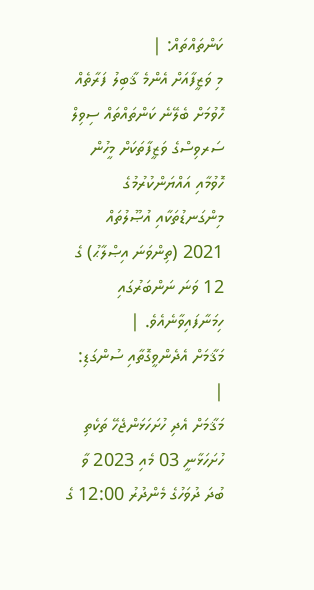ކަންތައްތައް: |
މި ވަޒީފާއަށް އެންމެ ޤާބިލު ފަރާތެއް ހޮވުމަށް ބެލޭނެ ކަންތައްތައް ސިވިލް ސަރވިސްގެ ވަޒީފާތަކަށް މީހުން ހޮވުމާއި އައްޔަންކުރުމުގެ މިންގަނޑުތަކާއި އުޞޫލުތައް 2021 (ތިންވަނަ އިޞްލާޙު) ގެ 12 ވަނަ ނަންބަރުގައި ހިމަނާފައިވާނެއެވެ. |
މަޤާމަށް އެދެންވީގޮތާއި ސުންގަޑި: |
މަޤާމަށް އެދި ހުށަހަޅަންޖެހޭ ތަކެތި ހުށަހަޅާނީ 03 މެއި 2023 ވާ ބުދަ ދުވަހުގެ މެންދުރު 12:00 ގެ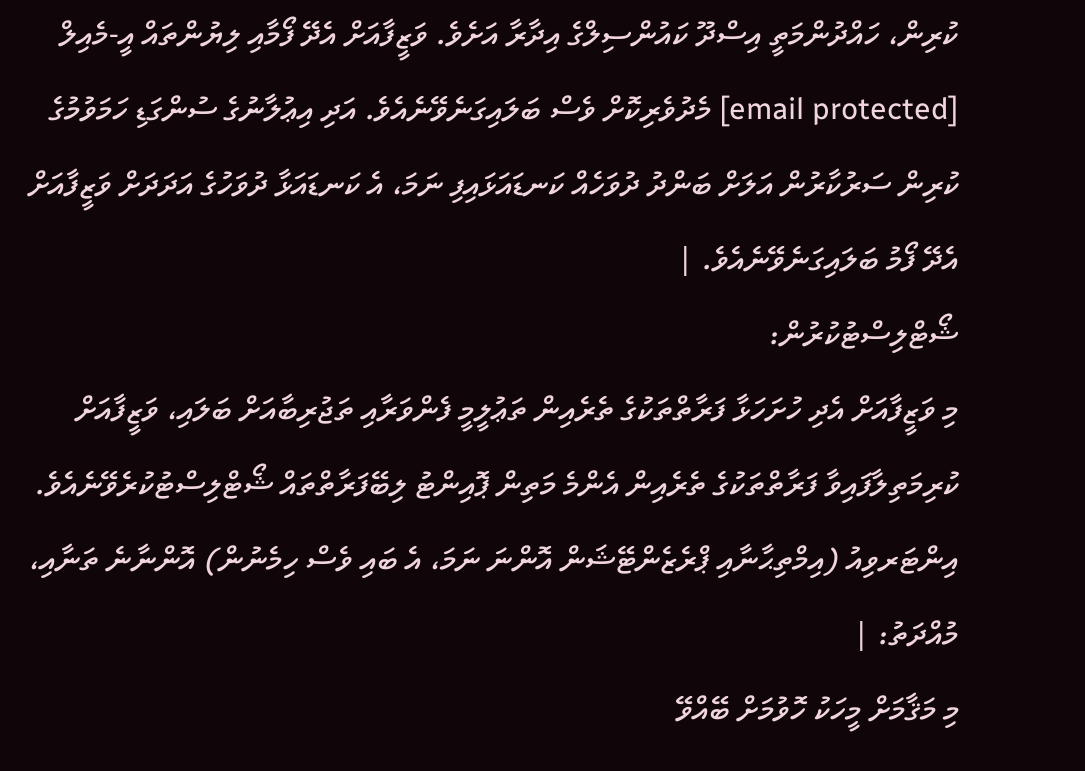ކުރިން، ހައްދުންމަތީ އިސްދޫ ކައުންސިލްގެ އިދާރާ އަށެވެ. ވަޒީފާއަށް އެދޭ ފޯމާއި ލިޔުންތައް އީ-މެއިލް [email protected] މެދުވެރިކޮށް ވެސް ބަލައިގަނެވޭނެއެވެ. އަދި އިޢުލާނުގެ ސުންގަޑި ހަމަވުމުގެ ކުރިން ސަރުކާރުން އަލަށް ބަންދު ދުވަހެއް ކަނޑައަޅައިފި ނަމަ، އެ ކަނޑައަޅާ ދުވަހުގެ އަދަދަށް ވަޒީފާއަށް އެދޭ ފޯމު ބަލައިގަނެވޭނެއެވެ. |
ޝޯޓްލިސްޓުކުރުން:
މި ވަޒީފާއަށް އެދި ހުށަހަޅާ ފަރާތްތަކުގެ ތެރެއިން ތަޢުލީމީ ފެންވަރާއި ތަޖުރިބާއަށް ބަލައި، ވަޒީފާއަށް ކުރިމަތިލާފައިވާ ފަރާތްތަކުގެ ތެރެއިން އެންމެ މަތިން ޕޮއިންޓު ލިބޭފަރާތްތައް ޝޯޓްލިސްޓުކުރެވޭނެއެވެ.
އިންޓަރވިއު (އިމްތިޙާނާއި ޕްރެޒެންޓޭޝަން އޮންނަ ނަމަ، އެ ބައި ވެސް ހިމެނުން) އޮންނާނެ ތަނާއި، މުއްދަތު: |
މި މަޤާމަށް މީހަކު ހޮވުމަށް ބޭއްވޭ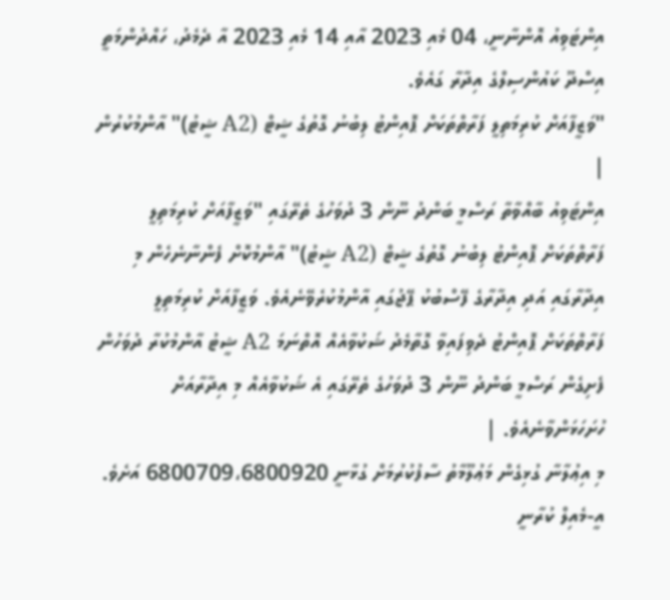އިންޓަވިއު އޮންނާނީ، 04 މެއި 2023 އާއި 14 މެއި 2023 އާ ދެމެދު، ހައްދުންމަތީ އިސްދޫ ކައުންސިލްގެ އިދާރާ ގައެވެ.
"ވަޒީފާއަށް ކުރިމަތިލީ ފަރާތްތަކަށް ޕޮއިންޓު ލިބުނު ގޮތުގެ ޝީޓް (A2 ޝީޓު)" އާންމުކުރުން |
އިންޓަވިއު ބާއްވާތާ ރަސްމީ ބަންދު ނޫން 3 ދުވަހުގެ ތެރޭގައި "ވަޒީފާއަށް ކުރިމަތިލީ ފަރާތްތަކަށް ޕޮއިންޓު ލިބުނު ގޮތުގެ ޝީޓް (A2 ޝީޓު)" އާންމުކޮށް ފެންނާނެހެން މި އިދާރާގައި އަދި އިދާރާގެ ފޭސްބުކު ޕޭޖުގައި އާންމުކުރެވޭނެއެވެ. ވަޒީފާއަށް ކުރިމަތިލީ ފަރާތްތަކަށް ޕޮއިންޓު ދެވިފައިވާ ގޮތާމެދު ޝަކުވާއެއް އޮތްނަމަ A2 ޝީޓު އާންމުކުރާ ދުވަހުން ފެށިގެން ރަސްމީ ބަންދު ނޫން 3 ދުވަހުގެ ތެރޭގައި އެ ޝަކުވާއެއް މި އިދާރާއަށް ހުށަހަޅަންވާނެއެވެ. |
މި އިޢުލާނާ ގުޅިގެން މަޢުލޫމާތު ސާފުކުރުމަށް ގުޅާނީ 6800709،6800920 އަށެވެ. އީ-މެއިލް ކުރާނީ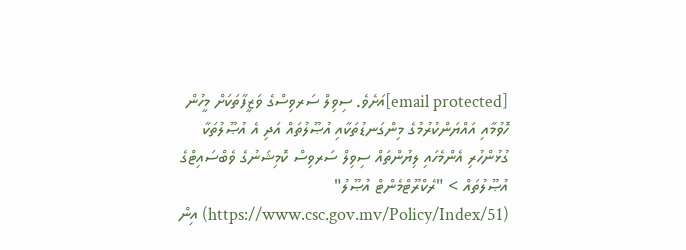[email protected]އަށެވެ. ސިވިލް ސަރވިސްގެ ވަޒީފާތަކަށް މީހުން ހޮވުމާއި އައްޔަންކުރުމުގެ މިންގަނޑުތަކާއި އުޞޫލުތައް އަދި އެ އުޞޫލުތަކާ ގުޅުންހުރި އެންމެހައި ލިޔުންތައް ސިވިލް ސަރވިސް ކޮމިޝަނުގެ ވެބްސައިޓްގެ އުޞޫލުތައް > "ރެކްރޫޓްމެންޓް އުޞޫލު" (https://www.csc.gov.mv/Policy/Index/51) އިން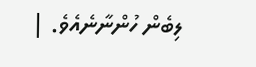ލިބެން ހުންނާނެއެވެ. |